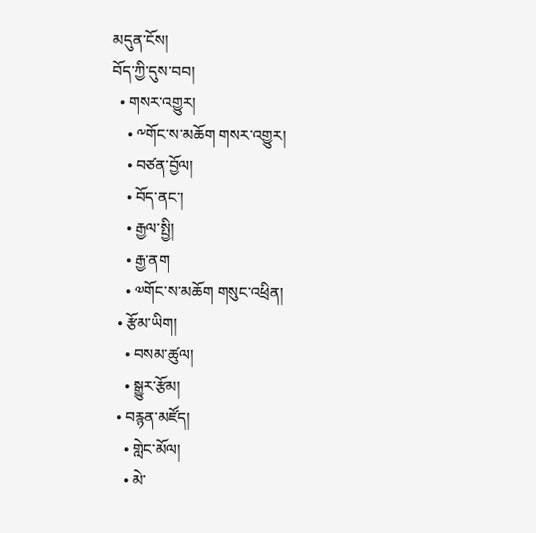མདུན་ངོས།
བོད་ཀྱི་དུས་བབ།
  • གསར་འགྱུར།
    • ༸གོང་ས་མཆོག གསར་འགྱུར།
    • བཙན་བྱོལ།
    • བོད་ནང་།
    • རྒྱལ་སྤྱི།
    • རྒྱ་ནག
    • ༧གོང་ས་མཆོག གསུང་འཕྲིན།
  • རྩོམ་ཡིག།
    • བསམ་ཚུལ།
    • སྒྱུར་རྩོམ།
  • བརྙན་མཛོད།
    • གླེང་མོལ།
    • མེ་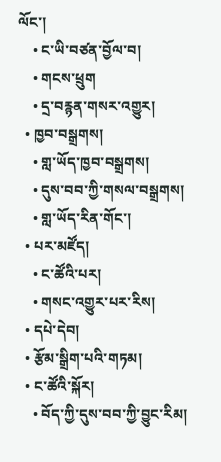ལོང་།
    • ང་ཡི་བཙན་བྱོལ་བ།
    • གངས་ཕྲུག
    • དྲ་བརྙན་གསར་འགྱུར།
  • ཁྱབ་བསྒྲགས།
    • གླ་ཡོད་ཁྱབ་བསྒྲགས།
    • དུས་བབ་ཀྱི་གསལ་བསྒྲགས།
    • གླ་ཡོད་རིན་གོང་།
  • པར་མཛོད།
    • ང་ཚོའི་པར།
    • གསང་འགྱུར་པར་རིས།
  • དཔེ་དེབ།
  • རྩོམ་སྒྲིག་པའི་གཏམ།
  • ང་ཚོའི་སྐོར།
    • བོད་ཀྱི་དུས་བབ་ཀྱི་བྱུང་རིམ།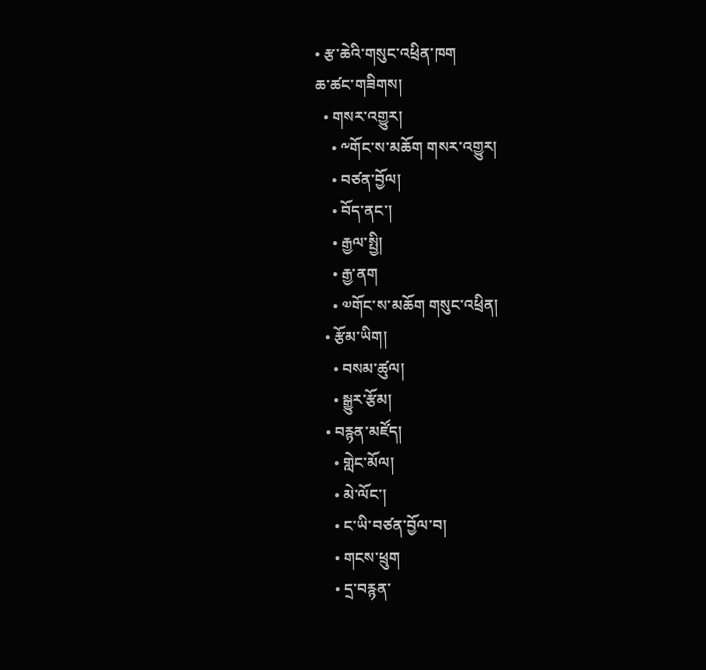• རྩ་ཆེའི་གསུང་འཕྲིན་ཁག
ཆ་ཚང་གཟིགས།
  • གསར་འགྱུར།
    • ༸གོང་ས་མཆོག གསར་འགྱུར།
    • བཙན་བྱོལ།
    • བོད་ནང་།
    • རྒྱལ་སྤྱི།
    • རྒྱ་ནག
    • ༧གོང་ས་མཆོག གསུང་འཕྲིན།
  • རྩོམ་ཡིག།
    • བསམ་ཚུལ།
    • སྒྱུར་རྩོམ།
  • བརྙན་མཛོད།
    • གླེང་མོལ།
    • མེ་ལོང་།
    • ང་ཡི་བཙན་བྱོལ་བ།
    • གངས་ཕྲུག
    • དྲ་བརྙན་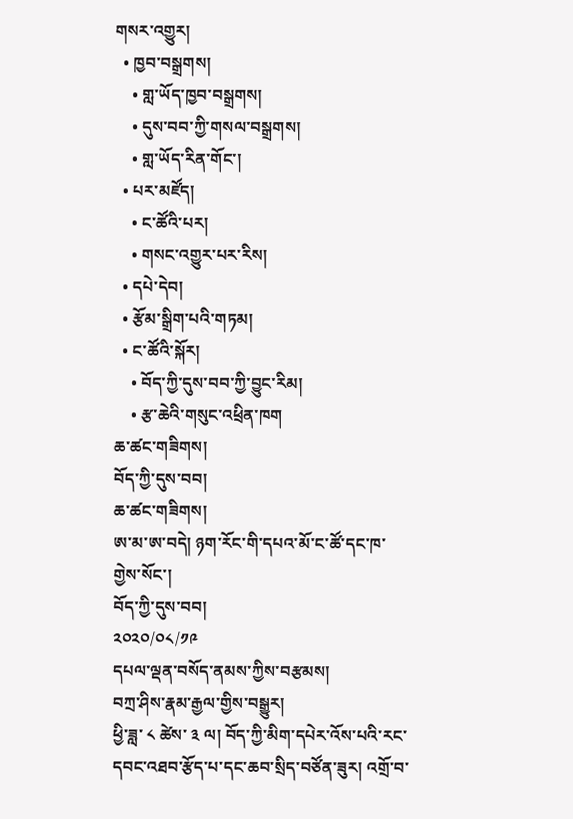གསར་འགྱུར།
  • ཁྱབ་བསྒྲགས།
    • གླ་ཡོད་ཁྱབ་བསྒྲགས།
    • དུས་བབ་ཀྱི་གསལ་བསྒྲགས།
    • གླ་ཡོད་རིན་གོང་།
  • པར་མཛོད།
    • ང་ཚོའི་པར།
    • གསང་འགྱུར་པར་རིས།
  • དཔེ་དེབ།
  • རྩོམ་སྒྲིག་པའི་གཏམ།
  • ང་ཚོའི་སྐོར།
    • བོད་ཀྱི་དུས་བབ་ཀྱི་བྱུང་རིམ།
    • རྩ་ཆེའི་གསུང་འཕྲིན་ཁག
ཆ་ཚང་གཟིགས།
བོད་ཀྱི་དུས་བབ།
ཆ་ཚང་གཟིགས།
ཨ་མ་ཨ་བདེ། ཉག་རོང་གི་དཔའ་མོ་ང་ཚོ་དང་ཁ་གྱེས་སོང་།
བོད་ཀྱི་དུས་བབ།
༢༠༢༠/༠༨/༡༩
དཔལ་ལྡན་བསོད་ནམས་ཀྱིས་བརྩམས།
བཀྲ་ཤིས་རྣམ་རྒྱལ་གྱིས་བསྒྱུར།
ཕྱི་ཟླ་ ༨ ཚེས་ ༣ ལ། བོད་ཀྱི་མིག་དཔེར་འོས་པའི་རང་དབང་འཐབ་རྩོད་པ་དང་ཆབ་སྲིད་བཙོན་ཟུར། འགྲོ་བ་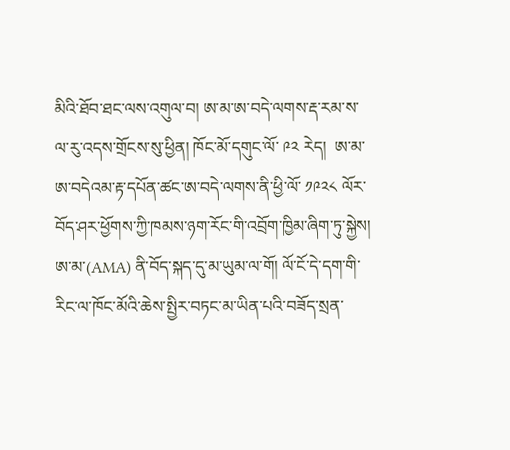མིའི་ཐོབ་ཐང་ལས་འགུལ་བ། ཨ་མ་ཨ་བདེ་ལགས་རྡ་རམ་ས་ལ་རུ་འདས་གྲོངས་སུ་ཕྱིན། ཁོང་མོ་དགུང་ལོ་ ༩༢ རེད།  ཨ་མ་ཨ་བདེའམ་རྟ་དཔོན་ཚང་ཨ་བདེ་ལགས་ནི་ཕྱི་ལོ་ ༡༩༢༨ ལོར་བོད་ཤར་ཕྱོགས་ཀྱི་ཁམས་ཉག་རོང་གི་འབྲོག་ཁྱིམ་ཞིག་ཏུ་སྐྱེས།
ཨ་མ་(AMA) ནི་བོད་སྐད་དུ་མ་ཡུམ་ལ་གོ། ལོ་ངོ་དེ་དག་གི་རིང་ལ་ཁོང་མོའི་ཆེས་སྤྱིར་བཏང་མ་ཡིན་པའི་བཟོད་སྲན་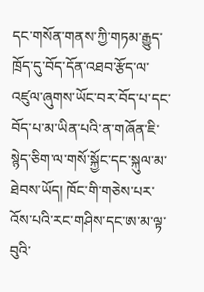དང་གསོན་གནས་ཀྱི་གཏམ་རྒྱུད་ཁྲོད་དུ་བོད་དོན་འཐབ་རྩོད་ལ་འཛུལ་ཞུགས་ཡོང་བར་བོད་པ་དང་བོད་པ་མ་ཡིན་པའི་ན་གཞོན་ཇི་སྙེད་ཅིག་ལ་གསོ་སྐྱོང་དང་སྐུལ་མ་ཐེབས་ཡོད། ཁོང་གི་གཅེས་པར་འོས་པའི་རང་གཤིས་དང་ཨ་མ་ལྟ་བུའི་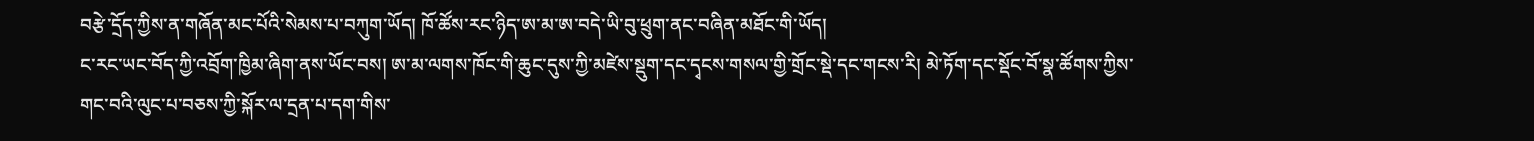བརྩེ་དྲོད་ཀྱིས་ན་གཞོན་མང་པོའི་སེམས་པ་བཀུག་ཡོད། ཁོ་ཚོས་རང་ཉིད་ཨ་མ་ཨ་བདེ་ཡི་བུ་ཕྲུག་ནང་བཞིན་མཐོང་གི་ཡོད།
ང་རང་ཡང་བོད་ཀྱི་འབྲོག་ཁྱིམ་ཞིག་ནས་ཡོང་བས། ཨ་མ་ལགས་ཁོང་གི་ཆུང་དུས་ཀྱི་མཛེས་སྡུག་དང་དྭངས་གསལ་གྱི་གྲོང་སྡེ་དང་གངས་རི། མེ་ཏོག་དང་སྡོང་བོ་སྣ་ཚོགས་ཀྱིས་གང་བའི་ལུང་པ་བཅས་ཀྱི་སྐོར་ལ་དྲན་པ་དག་གིས་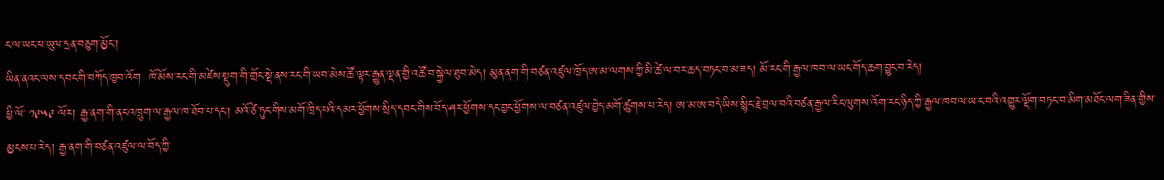ང་ལ་ཡང་ཕ་ཡུལ་དྲན་བཅུག་མྱོང་།
ཡིན་ནའང་ལས་དབང་གི་བཀོད་ཁྱབ་འོག  ཁོ་མོས་རང་གི་མཛེས་སྡུག་གི་གྲོང་སྡེ་ནས་རང་གི་ཡབ་མེས་ཚོ་ལྟར་རྒྱུན་ལྡན་གྱི་འཚོ་བ་སྐྱེལ་ཐུབ་མེད། མུན་ནག་གི་བཙན་འཛུལ་ཁྲོད་ཨ་མ་ལགས་ཀྱི་མི་ཚེ་ལ་བར་ཆད་བཏང་བ་མ་ཟད། མོ་རང་གི་རྒྱལ་ཁབ་ལ་ཡང་གོད་ཆག་བྱུང་བ་རེད།
ཕྱི་ལོ་ ༡༩༥༩ ལོར། རྒྱ་ནག་གི་ནང་འཁྲུག་ལ་རྒྱལ་ཁ་ཐོབ་པ་དང་། མའོ་ཙེ་ཏུང་གིས་མགོ་ཁྲིད་པའི་དམར་ཕྱོགས་སྲིད་དབང་གིས་བོད་ཤར་ཕྱོགས་དང་བྱང་ཕྱོགས་ལ་བཙན་འཛུལ་བྱེད་མགོ་ཚུགས་པ་རེད། ཨ་མ་ཨ་བདེ་ཡིས་སྙིང་རྗེ་བྲལ་བའི་བཙན་རྒྱལ་རིང་ལུགས་འོག་རང་ཉིད་ཀྱི་རྒྱལ་ཁབ་ལ་ཡ་ང་བའི་འགྱུར་ལྡོག་བཏང་བ་མིག་མཐོང་ལག་ཟིན་གྱིས་མྱངས་པ་རེད། རྒྱ་ནག་གི་བཙན་འཛུལ་ལ་བོད་ཀྱི་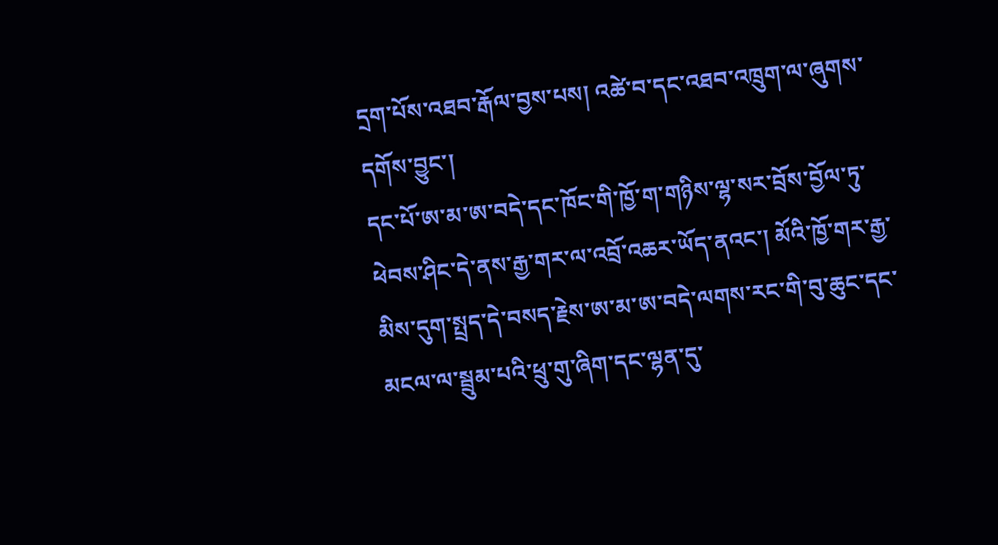དྲག་པོས་འཐབ་རྒོལ་བྱས་པས། འཚེ་བ་དང་འཐབ་འཁྲུག་ལ་ཞུགས་དགོས་བྱུང་།
དང་པོ་ཨ་མ་ཨ་བདེ་དང་ཁོང་གི་ཁྱོ་ག་གཉིས་ལྷ་སར་བྲོས་བྱོལ་ཏུ་ཕེབས་ཤིང་དེ་ནས་རྒྱ་གར་ལ་འབྲོ་འཆར་ཡོད་ནའང་། མོའི་ཁྱོ་གར་རྒྱ་མིས་དུག་སྤྲད་དེ་བསད་རྗེས་ཨ་མ་ཨ་བདེ་ལགས་རང་གི་བུ་ཆུང་དང་མངལ་ལ་སྦྲུམ་པའི་ཕྲུ་གུ་ཞིག་དང་ལྷན་དུ་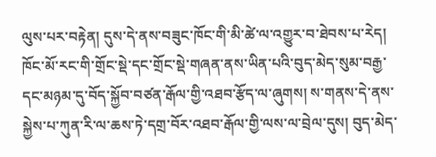ལུས་པར་བརྟེན། དུས་དེ་ནས་བཟུང་ཁོང་གི་མི་ཚེ་ལ་འགྱུར་བ་ཐེབས་པ་རེད།
ཁོང་མོ་རང་གི་གྲོང་སྡེ་དང་གྲོང་སྡེ་གཞན་ནས་ཡིན་པའི་བུད་མེད་སུམ་བརྒྱ་དང་མཉམ་དུ་བོད་སྐྱོབ་བཙན་རྒོལ་གྱི་འཐབ་རྩོད་ལ་ཞུགས། ས་གནས་དེ་ནས་སྐྱེས་པ་ཀུན་རི་ལ་ཆས་ཏེ་དགྲ་བོར་འཐབ་རྒོལ་གྱི་ལས་ལ་བྲེལ་དུས། བུད་མེད་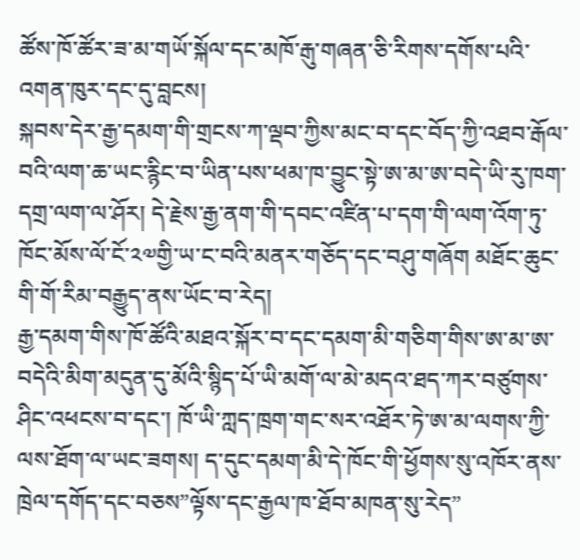ཚོས་ཁོ་ཚོར་ཟ་མ་གཡོ་སྐོལ་དང་མཁོ་རྒུ་གཞན་ཅི་རིགས་དགོས་པའི་འགན་ཁུར་དང་དུ་བླངས།
སྐབས་དེར་རྒྱ་དམག་གི་གྲངས་ཀ་ལྡབ་ཀྱིས་མང་བ་དང་བོད་ཀྱི་འཐབ་རྒོལ་བའི་ལག་ཆ་ཡང་རྙིང་བ་ཡིན་པས་ཕམ་ཁ་བྱུང་སྟེ་ཨ་མ་ཨ་བདེ་ཡི་རུ་ཁག་དགྲ་ལག་ལ་ཤོར། དེ་རྗེས་རྒྱ་ནག་གི་དབང་འཛིན་པ་དག་གི་ལག་འོག་ཏུ་ཁོང་མོས་ལོ་ངོ་༢༧གྱི་ཡ་ང་བའི་མནར་གཅོད་དང་བཤུ་གཞོག མཐོང་ཆུང་གི་གོ་རིམ་བརྒྱུད་ནས་ཡོང་བ་རེད།
རྒྱ་དམག་གིས་ཁོ་ཚོའི་མཐའ་སྐོར་བ་དང་དམག་མི་གཅིག་གིས་ཨ་མ་ཨ་བདེའི་མིག་མདུན་དུ་མོའི་སྙིད་པོ་ཡི་མགོ་ལ་མེ་མདའ་ཐད་ཀར་བཙུགས་ཤིང་འཕངས་བ་དང་། ཁོ་ཡི་ཀླད་ཁྲག་གང་སར་འཐོར་ཏེ་ཨ་མ་ལགས་ཀྱི་ལས་ཐོག་ལ་ཡང་ཟགས། ད་དུང་དམག་མི་དེ་ཁོང་གི་ཕྱོགས་སུ་འཁོར་ནས་ཁྲེལ་དགོད་དང་བཅས”ལྟོས་དང་རྒྱལ་ཁ་ཐོབ་མཁན་སུ་རེད”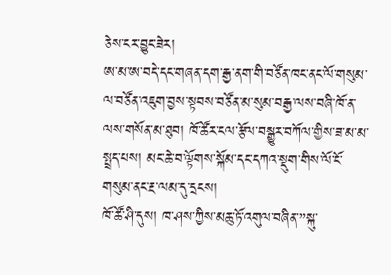ཅེས་ངར་བྱུང་ཟེར།
ཨ་མ་ཨ་བདེ་དང་གཞན་དག་རྒྱ་ནག་གི་བཙོན་ཁང་ནང་ལོ་གསུམ་ལ་བཙོན་འཇུག་བྱས་སྟབས་བཙོན་མ་སུམ་བརྒྱ་ལས་བཞི་ཁོ་ན་ལས་གསོན་མ་ཐུབ། ཁོ་ཚོར་ངལ་རྩོལ་བསྒྱུར་བཀོལ་གྱིས་ཟ་མ་མ་སྤྲད་པས། མང་ཆེ་བ་ལྟོགས་སྐོམ་དང་དཀའ་སྡུག་གིས་ལོ་ངོ་གསུམ་ནང་རྔ་ལམ་དུ་དྲངས།
ཁོ་ཚོ་ཤི་དུས། ཁ་ཤས་ཀྱིས་མཆུ་ཏོ་འགུལ་བཞིན་”སྐུ་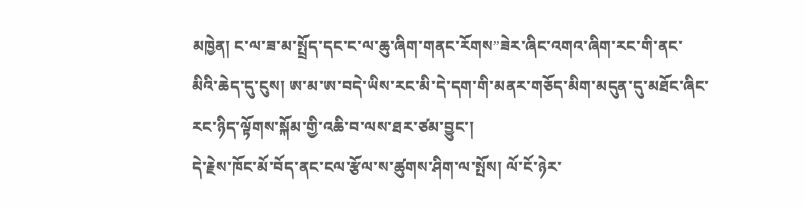མཁྱེན། ང་ལ་ཟ་མ་སྤྲོད་དང་ང་ལ་ཆུ་ཞིག་གནང་རོགས”ཟེར་ཞིང་འགའ་ཞིག་རང་གི་ནང་མིའི་ཆེད་དུ་ངུས། ཨ་མ་ཨ་བདེ་ཡིས་རང་མི་དེ་དག་གི་མནར་གཅོད་མིག་མདུན་དུ་མཐོང་ཞིང་རང་ཉིད་ལྟོགས་སྐོམ་གྱི་འཆི་བ་ལས་ཐར་ཙམ་བྱུང་།
དེ་རྗེས་ཁོང་མོ་བོད་ནང་ངལ་རྩོལ་ས་ཚུགས་ཤིག་ལ་སྤོས། ལོ་ངོ་ཉེར་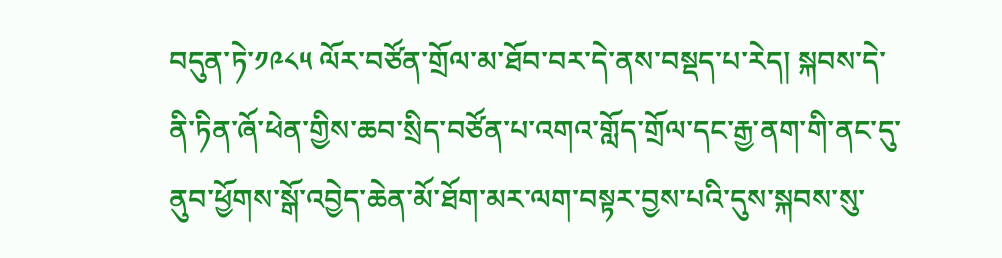བདུན་ཏེ་༡༩༨༥ ལོར་བཙོན་གྲོལ་མ་ཐོབ་བར་དེ་ནས་བསྡད་པ་རེད། སྐབས་དེ་ནི་ཏིན་ཞོ་ཕེན་གྱིས་ཆབ་སྲིད་བཙོན་པ་འགའ་གློད་གྲོལ་དང་རྒྱ་ནག་གི་ནང་དུ་ནུབ་ཕྱོགས་སྒོ་འབྱེད་ཆེན་མོ་ཐོག་མར་ལག་བསྟར་བྱས་པའི་དུས་སྐབས་སུ་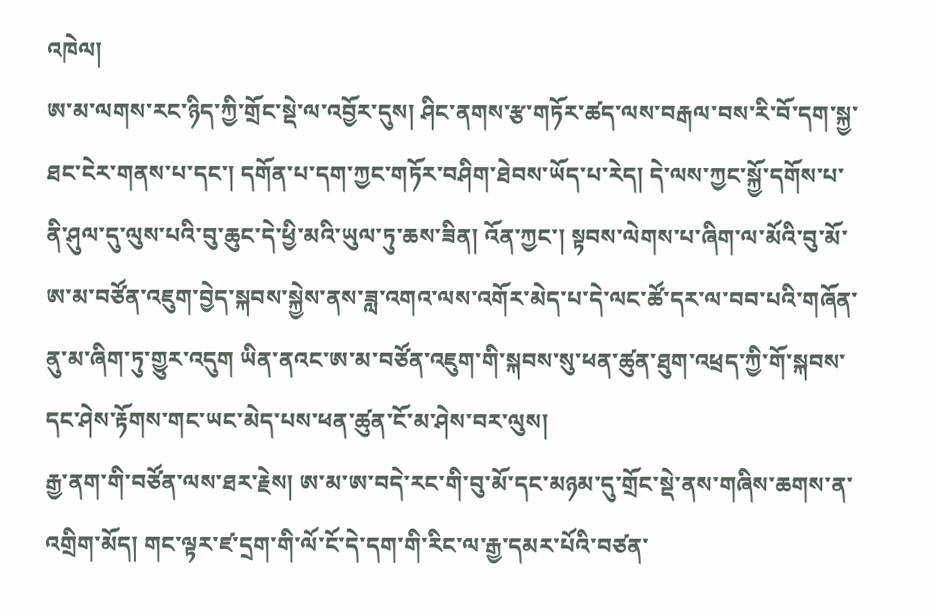འཁེལ།
ཨ་མ་ལགས་རང་ཉིད་ཀྱི་གྲོང་སྡེ་ལ་འབྱོར་དུས། ཤིང་ནགས་རྩ་གཏོར་ཚད་ལས་བརྒལ་བས་རི་བོ་དག་སྐྱ་ཐང་ངེར་གནས་པ་དང་། དགོན་པ་དག་ཀྱང་གཏོར་བཤིག་ཐེབས་ཡོད་པ་རེད། དེ་ལས་ཀྱང་སྐྱོ་དགོས་པ་ནི་ཤུལ་དུ་ལུས་པའི་བུ་ཆུང་དེ་ཕྱི་མའི་ཡུལ་ཏུ་ཆས་ཟིན། འོན་ཀྱང་། སྟབས་ལེགས་པ་ཞིག་ལ་མོའི་བུ་མོ་ཨ་མ་བཙོན་འཇུག་བྱེད་སྐབས་སྐྱེས་ནས་ཟླ་འགའ་ལས་འགོར་མེད་པ་དེ་ལང་ཚོ་དར་ལ་བབ་པའི་གཞོན་ནུ་མ་ཞིག་ཏུ་གྱུར་འདུག ཡིན་ནའང་ཨ་མ་བཙོན་འཇུག་གི་སྐབས་སུ་ཕན་ཚུན་ཐུག་འཕྲད་ཀྱི་གོ་སྐབས་དང་ཤེས་རྟོགས་གང་ཡང་མེད་པས་ཕན་ཚུན་ངོ་མ་ཤེས་བར་ལུས།
རྒྱ་ནག་གི་བཙོན་ལས་ཐར་རྗེས། ཨ་མ་ཨ་བདེ་རང་གི་བུ་མོ་དང་མཉམ་དུ་གྲོང་སྡེ་ནས་གཞིས་ཆགས་ན་འགྲིག་མོད། གང་ལྟར་ཛ་དྲག་གི་ལོ་ངོ་དེ་དག་གི་རིང་ལ་རྒྱ་དམར་པོའི་བཙན་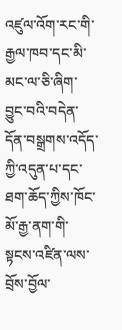འཛུལ་འོག་རང་གི་རྒྱལ་ཁབ་དང་མི་མང་ལ་ཅི་ཞིག་བྱུང་བའི་བདེན་དོན་བསྒྲགས་འདོད་ཀྱི་འདུན་པ་དང་ཐག་ཆོད་ཀྱིས་ཁོང་མོ་རྒྱ་ནག་གི་སྟངས་འཛིན་ལས་བྲོས་བྱོལ་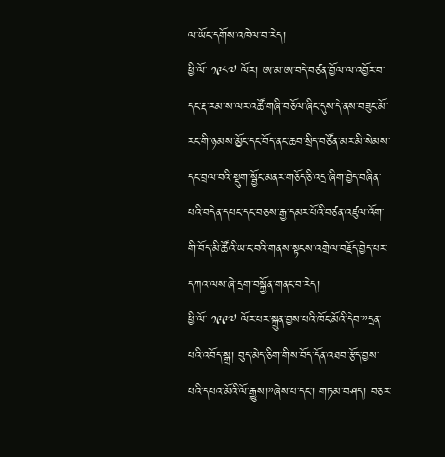ལ་ཡོང་དགོས་འཁེལ་བ་རེད།
ཕྱི་ལོ་ ༡༩༨༧ ལོར། ཨ་མ་ཨ་བདེ་བཙན་བྱོལ་ལ་འབྱོར་བ་དང་རྡ་རམ་ས་ལར་འཚོ་གཞི་བཅོལ་ཞིང་དུས་དེ་ནས་བཟུང་མོ་རང་གི་ཉམས་མྱོང་དང་བོད་ནང་ཆབ་སྲིད་བཙོན་མར་མི་སེམས་དང་བྲལ་བའི་སྡུག་སྦྱོང་མནར་གཅོད་ཅི་འདྲ་ཞིག་བྱེད་བཞིན་པའི་བདེན་དཔང་དང་བཅས་རྒྱ་དམར་པོའི་བཙན་འཛུལ་འོག་གི་བོད་མི་ཚོའི་ཡ་ང་བའི་གནས་སྟངས་འགྲེལ་བརྗོད་བྱེད་པར་དཀའ་ལས་ཞེ་དྲག་བསྐྱོན་གནང་བ་རེད།
ཕྱི་ལོ་ ༡༩༩༧ ལོར་པར་སྐྲུན་བྱས་པའི་ཁོང་མོའི་དེབ་”དྲན་པའི་འབོད་སྒྲ། བུད་མེད་ཅིག་གིས་བོད་དོན་འཐབ་རྩོད་བྱས་པའི་དཔའ་མོའི་ལོ་རྒྱུས།”ཞེས་པ་དང་། གཏམ་བཤད། བཅར་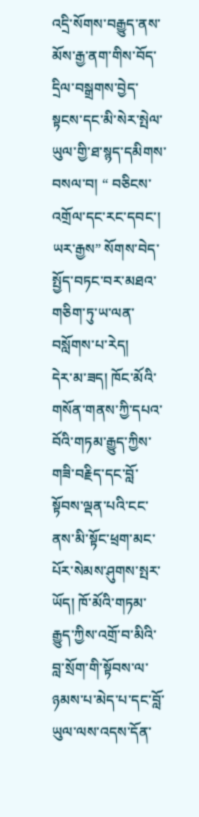འདྲི་སོགས་བརྒྱུད་ནས་མོས་རྒྱ་ནག་གིས་བོད་དྲིལ་བསྒྲགས་བྱེད་སྟངས་དང་མི་སེར་སྤེལ་ཡུལ་གྱི་ཐ་སྙད་དམིགས་བསལ་བ། “ བཅིངས་འགྲོལ་དང་རང་དབང་། ཡར་རྒྱས” སོགས་བེད་སྤྱོད་བཏང་བར་མཐའ་གཅིག་ཏུ་ཡ་ལན་བསློགས་པ་རེད།
དེར་མ་ཟད། ཁོང་མོའི་གསོན་གནས་ཀྱི་དཔའ་བོའི་གཏམ་རྒྱུད་ཀྱིས་གཟི་བརྗིད་དང་བློ་སྟོབས་ལྡན་པའི་ངང་ནས་མི་སྟོང་ཕྲག་མང་པོར་སེམས་ཤུགས་སྤར་ཡོད། ཁོ་མོའི་གཏམ་རྒྱུད་ཀྱིས་འགྲོ་བ་མིའི་བླ་སྲོག་གི་སྟོབས་ལ་ཉམས་པ་མེད་པ་དང་བློ་ཡུལ་ལས་འདས་དོན་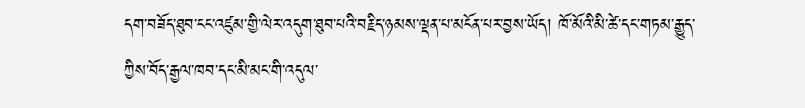དག་བཟོད་ཐུབ་ངང་འཛུམ་གྱི་ལེར་འདུག་ཐུབ་པའི་བརྗིད་ཉམས་ལྡན་པ་མངོན་པར་བྱས་ཡོད། ཁོ་མོའི་མི་ཚེ་དང་གཏམ་རྒྱུད་ཀྱིས་བོད་རྒྱལ་ཁབ་དང་མི་མང་གི་འདུལ་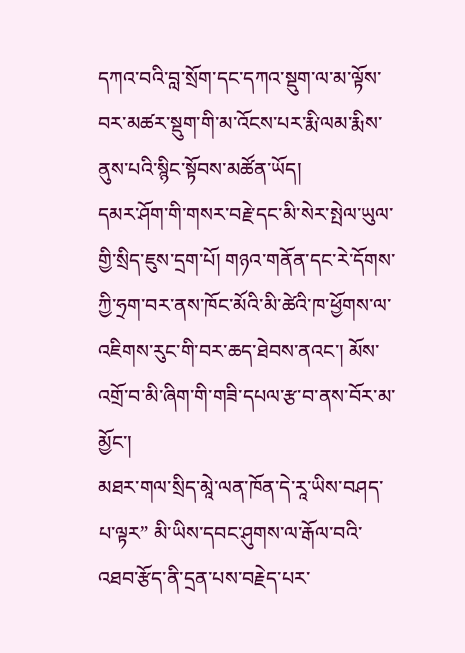དཀའ་བའི་བླ་སྲོག་དང་དཀའ་སྡུག་ལ་མ་ལྟོས་བར་མཚར་སྡུག་གི་མ་འོངས་པར་རྨི་ལམ་རྨིས་ནུས་པའི་སྙིང་སྟོབས་མཚོན་ཡོད།
དམར་ཤོག་གི་གསར་བརྗེ་དང་མི་སེར་སྤེལ་ཡུལ་གྱི་སྲིད་ཇུས་དྲག་པོ། གཉའ་གནོན་དང་རེ་དོགས་ཀྱི་ཧྲག་བར་ནས་ཁོང་མོའི་མི་ཚེའི་ཁ་ཕྱོགས་ལ་འཇིགས་རུང་གི་བར་ཆད་ཐེབས་ནའང་། མོས་འགྲོ་བ་མི་ཞིག་གི་གཟི་དཔལ་རྩ་བ་ནས་བོར་མ་མྱོང་།
མཐར་གལ་སྲིད་མཱེ་ལན་ཁོན་དེ་རཱ་ཡིས་བཤད་པ་ལྟར” མི་ཡིས་དབང་ཤུགས་ལ་རྒོལ་བའི་འཐབ་རྩོད་ནི་དྲན་པས་བརྗེད་པར་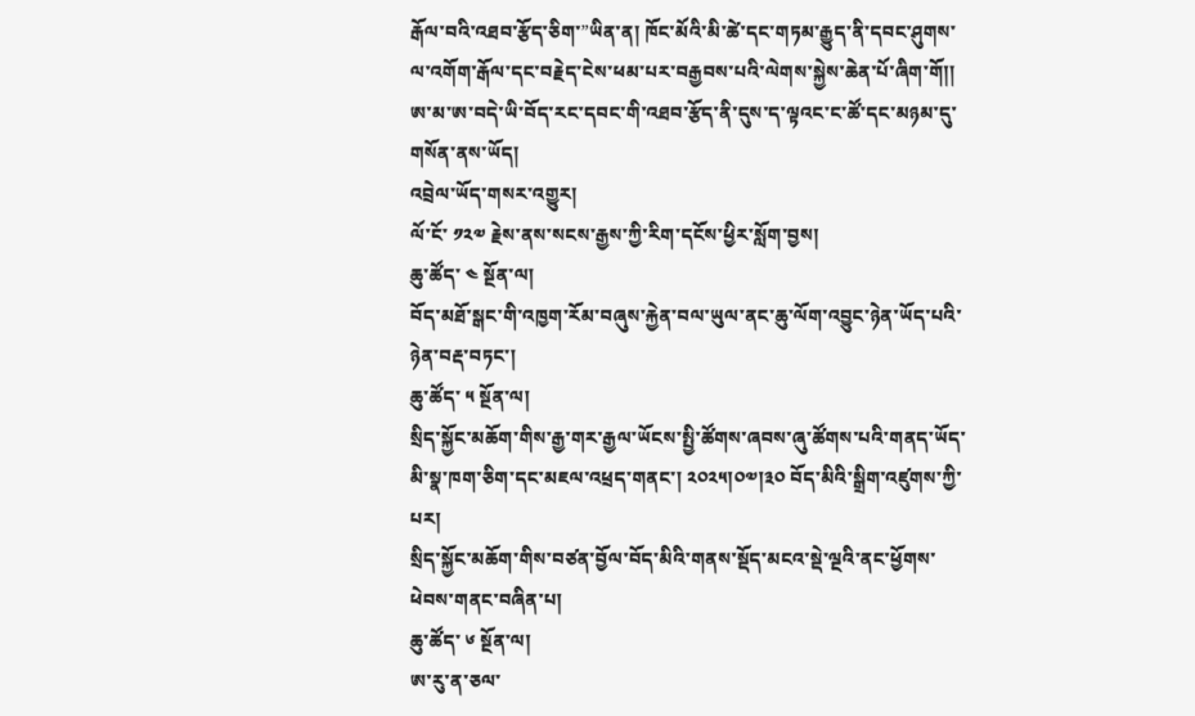རྒོལ་བའི་འཐབ་རྩོད་ཅིག་”ཡིན་ན། ཁོང་མོའི་མི་ཚེ་དང་གཏམ་རྒྱུད་ནི་དབང་ཤུགས་ལ་འགོག་རྒོལ་དང་བརྗེད་ངེས་ཕམ་པར་བརྒྱབས་པའི་ལེགས་སྐྱེས་ཆེན་པོ་ཞིག་གོ།།
ཨ་མ་ཨ་བདེ་ཡི་བོད་རང་དབང་གི་འཐབ་རྩོད་ནི་དུས་ད་ལྟའང་ང་ཚོ་དང་མཉམ་དུ་གསོན་ནས་ཡོད།
འབྲེལ་ཡོད་གསར་འགྱུར།
ལོ་ངོ་ ༡༢༧ རྗེས་ནས་སངས་རྒྱས་ཀྱི་རིག་དངོས་ཕྱིར་སློག་བྱས།
ཆུ་ཚོད་ ༤ སྔོན་ལ།
བོད་མཐོ་སྒང་གི་འཁྱག་རོམ་བཞུས་རྐྱེན་བལ་ཡུལ་ནང་ཆུ་ལོག་འབྱུང་ཉེན་ཡོད་པའི་ཉེན་བརྡ་བཏང་།
ཆུ་ཚོད་ ༥ སྔོན་ལ།
སྲིད་སྐྱོང་མཆོག་གིས་རྒྱ་གར་རྒྱལ་ཡོངས་སྤྱི་ཚོགས་ཞབས་ཞུ་ཚོགས་པའི་གནད་ཡོད་མི་སྣ་ཁག་ཅིག་དང་མཇལ་འཕྲད་གནང་། ༢༠༢༥།༠༧།༣༠ བོད་མིའི་སྒྲིག་འཛུགས་ཀྱི་པར།
སྲིད་སྐྱོང་མཆོག་གིས་བཙན་བྱོལ་བོད་མིའི་གནས་སྡོད་མངའ་སྡེ་ལྔའི་ནང་ཕྱོགས་ཕེབས་གནང་བཞིན་པ།
ཆུ་ཚོད་ ༦ སྔོན་ལ།
ཨ་རུ་ན་ཅལ་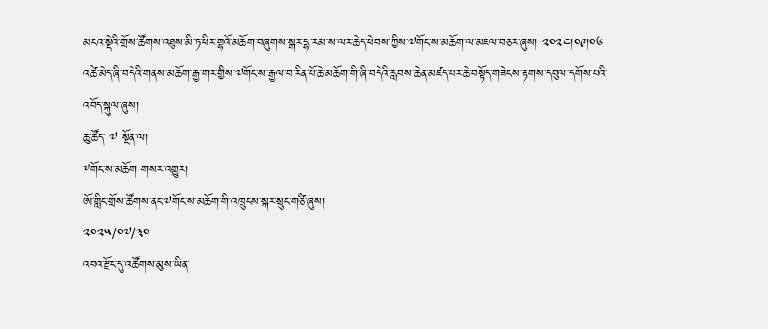མངའ་སྡེའི་གྲོས་ཚོགས་འཐུས་མི་ཏ་ཕིར་གྷའོ་མཆོག་བཞུགས་སྒར་དྷ་རམ་ས་ལར་ཆེད་ཕེབས་ཀྱིས་༧གོང་ས་མཆོག་ལ་མཇལ་བཅར་ཞུས། ༢༠༢༤།༠༩།༠༦
འཚེ་མེད་ཞི་བདེའི་གནས་མཆོག་རྒྱ་གར་གྱིས་༧གོང་ས་རྒྱལ་བ་རིན་པོ་ཆེ་མཆོག་གི་ཞི་བདེའི་རླབས་ཆེན་མཛད་པར་ཆེ་བསྟོད་གཟེངས་རྟགས་དབུལ་དགོས་པའི་འབོད་སྐུལ་ཞུས།
ཆུ་ཚོད་ ༧ སྔོན་ལ།
༸གོང་ས་མཆོག གསར་འགྱུར།
ཨོ་གླིང་གྲོས་ཚོགས་ནང་༧གོང་ས་མཆོག་གི་འཁྲུངས་སྐར་སྲུང་གཙི་ཞུས།
༢༠༢༥/༠༧/༣༠
འབའ་རྫོང་དུ་འཚོགས་མུས་ཡིན་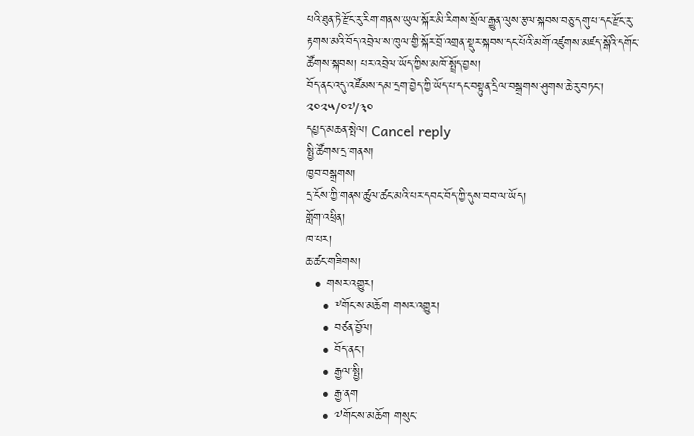པའི་ཐུན་ཏེ་རྫོང་རུ་རིག་གནས་ཡུལ་སྐོར་མི་རིགས་སྲོལ་རྒྱུན་ལུས་རྩལ་སྐབས་བཅུ་དགུ་པ་དང་རྫོང་རུ་རྟགས་མའི་བོད་འབྲེལ་ས་ཁུལ་གྱི་སྐོར་བྲོ་འགྲན་སྡུར་སྐབས་དང་པོའི་མགོ་འཛུགས་མཛད་སྒོའི་དགོང་ཚོགས་སྐབས། པར་འབྲེལ་ཡོད་ཀྱིས་མཁོ་སྤྲོད་བྱས།
བོད་ནང་འདུ་འཛོམས་དམ་དྲག་བྱེད་ཀྱི་ཡོད་པ་དང་བསྟུན་དྲིལ་བསྒྲགས་ཤུགས་ཆེ་རུ་བཏང་།
༢༠༢༥/༠༧/༣༠
དཔྱད་མཆན་སྤེལ། Cancel reply
སྤྱི་ཚོགས་དྲ་གནས།
ཁྱབ་བསྒྲགས།
དྲ་ངོས་ཀྱི་གནས་ཚུལ་ཚང་མའི་པར་དབང་བོད་ཀྱི་དུས་བབ་ལ་ཡོད།
གློག་འཕྲིན།
ཁ་པར།
ཆ་ཚང་གཟིགས།
  • གསར་འགྱུར།
    • ༸གོང་ས་མཆོག གསར་འགྱུར།
    • བཙན་བྱོལ།
    • བོད་ནང་།
    • རྒྱལ་སྤྱི།
    • རྒྱ་ནག
    • ༧གོང་ས་མཆོག གསུང་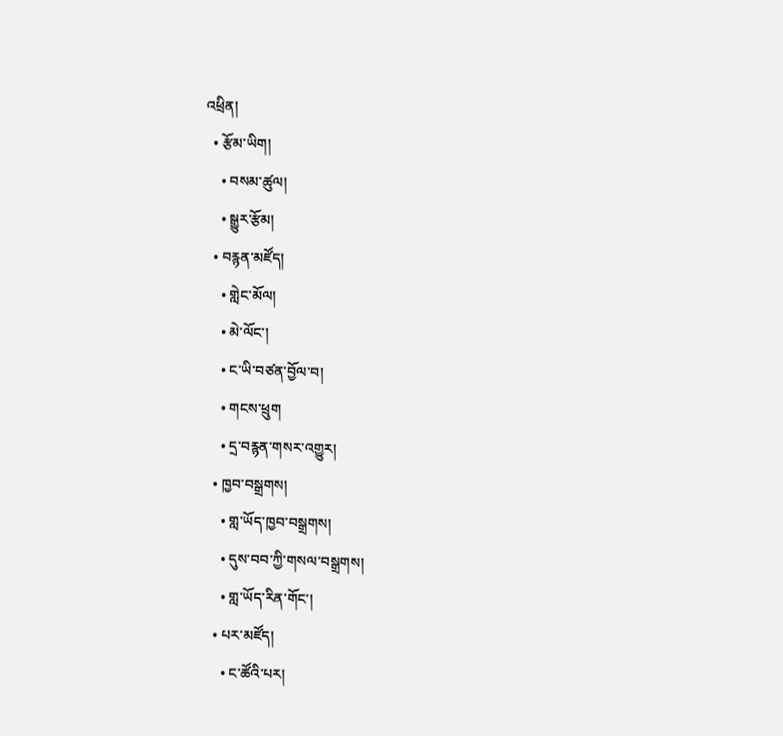འཕྲིན།
  • རྩོམ་ཡིག།
    • བསམ་ཚུལ།
    • སྒྱུར་རྩོམ།
  • བརྙན་མཛོད།
    • གླེང་མོལ།
    • མེ་ལོང་།
    • ང་ཡི་བཙན་བྱོལ་བ།
    • གངས་ཕྲུག
    • དྲ་བརྙན་གསར་འགྱུར།
  • ཁྱབ་བསྒྲགས།
    • གླ་ཡོད་ཁྱབ་བསྒྲགས།
    • དུས་བབ་ཀྱི་གསལ་བསྒྲགས།
    • གླ་ཡོད་རིན་གོང་།
  • པར་མཛོད།
    • ང་ཚོའི་པར།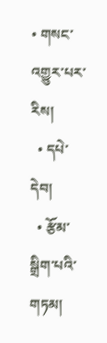• གསང་འགྱུར་པར་རིས།
  • དཔེ་དེབ།
  • རྩོམ་སྒྲིག་པའི་གཏམ།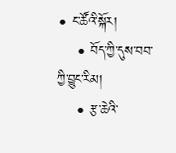• ང་ཚོའི་སྐོར།
    • བོད་ཀྱི་དུས་བབ་ཀྱི་བྱུང་རིམ།
    • རྩ་ཆེའི་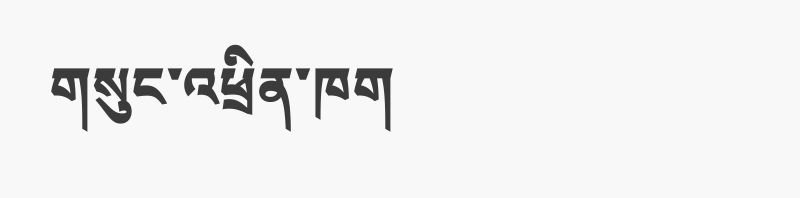གསུང་འཕྲིན་ཁག